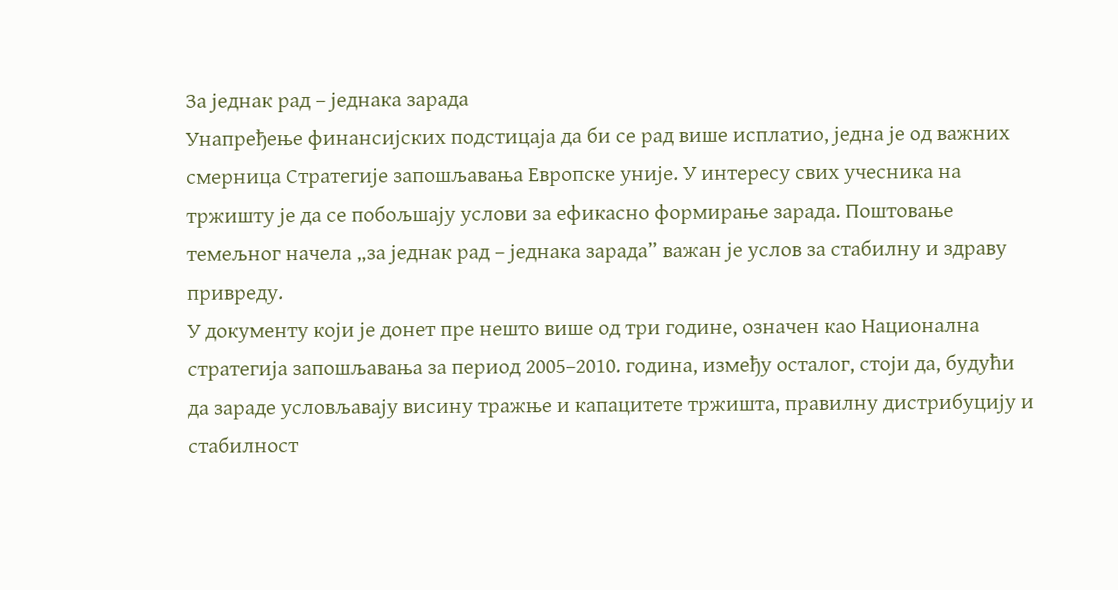За једнак рад – једнака зарада
Унапређење финансијских подстицаја да би се рад више исплатио, једна је од важних смерница Стратегије запошљавања Европске уније. У интересу свих учесника на тржишту је да се побољшају услови за ефикасно формирање зарада. Поштовање темељног начела „за једнак рад – једнака зарада” важан је услов за стабилну и здраву привреду.
У документу који је донет пре нешто више од три године, означен као Национална стратегија запошљавања за период 2005–2010. година, између осталог, стоји да, будући да зараде условљавају висину тражње и капацитете тржишта, правилну дистрибуцију и стабилност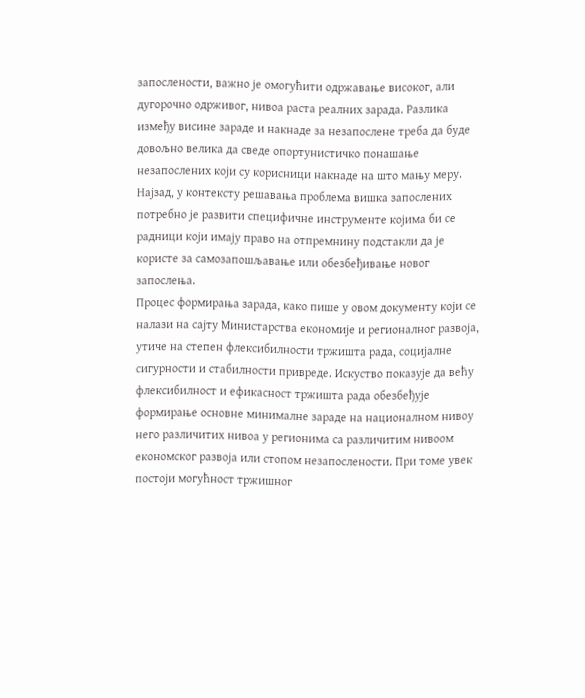запослености, важно је омогућити одржавање високог, али дугорочно одрживог, нивоа раста реалних зарада. Разлика између висине зараде и накнаде за незапослене треба да буде довољно велика да сведе опортунистичко понашање незапослених који су корисници накнаде на што мању меру. Најзад, у контексту решавања проблема вишка запослених потребно је развити специфичне инструменте којима би се радници који имају право на отпремнину подстакли да је користе за самозапошљавање или обезбеђивање новог запослења.
Процес формирања зарада, како пише у овом документу који се налази на сајту Министарства економије и регионалног развоја, утиче на степен флексибилности тржишта рада, социјалне сигурности и стабилности привреде. Искуство показује да већу флексибилност и ефикасност тржишта рада обезбеђује формирање основне минималне зараде на националном нивоу него различитих нивоа у регионима са различитим нивоом економског развоја или стопом незапослености. При томе увек постоји могућност тржишног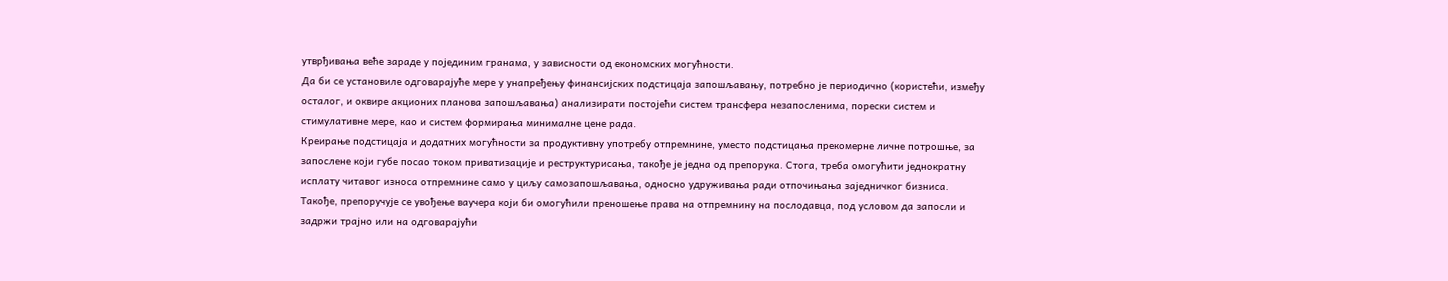утврђивања веће зараде у појединим гранама, у зависности од економских могућности.
Да би се установиле одговарајуће мере у унапређењу финансијских подстицаја запошљавању, потребно је периодично (користећи, између осталог, и оквире акционих планова запошљавања) анализирати постојећи систем трансфера незапосленима, порески систем и стимулативне мере, као и систем формирања минималне цене рада.
Креирање подстицаја и додатних могућности за продуктивну употребу отпремнине, уместо подстицања прекомерне личне потрошње, за запослене који губе посао током приватизације и реструктурисања, такође је једна од препорука. Стога, треба омогућити једнократну исплату читавог износа отпремнине само у циљу самозапошљавања, односно удруживања ради отпочињања заједничког бизниса.
Такође, препоручује се увођење ваучера који би омогућили преношење права на отпремнину на послодавца, под условом да запосли и задржи трајно или на одговарајући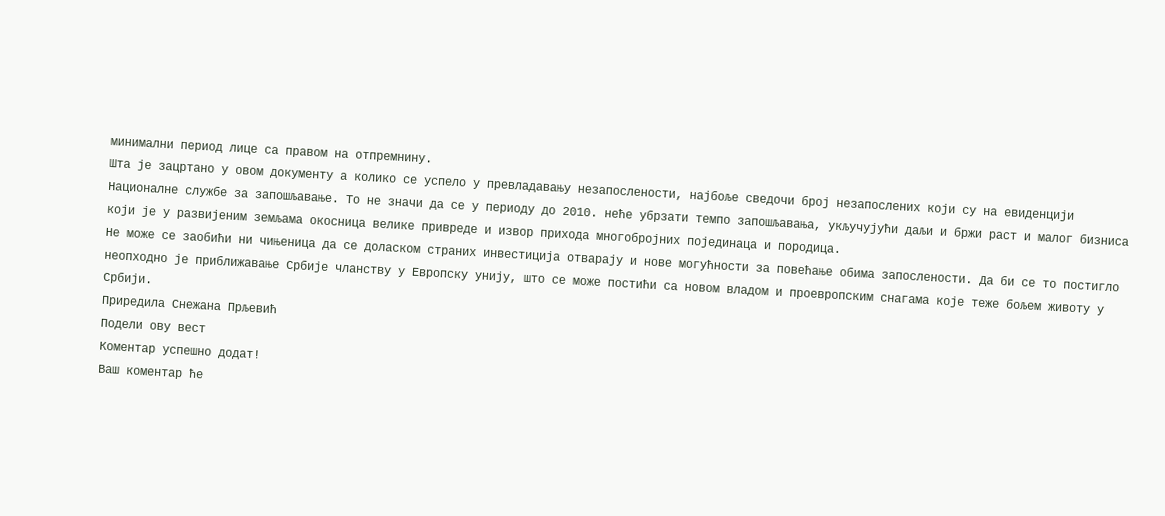минимални период лице са правом на отпремнину.
Шта је зацртано у овом документу а колико се успело у превладавању незапослености, најбоље сведочи број незапослених који су на евиденцији Националне службе за запошљавање. То не значи да се у периоду до 2010. неће убрзати темпо запошљавања, укључујући даљи и бржи раст и малог бизниса који је у развијеним земљама окосница велике привреде и извор прихода многобројних појединаца и породица.
Не може се заобићи ни чињеница да се доласком страних инвестиција отварају и нове могућности за повећање обима запослености. Да би се то постигло неопходно је приближавање Србије чланству у Европску унију, што се може постићи са новом владом и проевропским снагама које теже бољем животу у Србији.
Приредила Снежана Прљевић
Подели ову вест
Комeнтар успeшно додат!
Ваш комeнтар ћe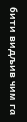бити видљив чим га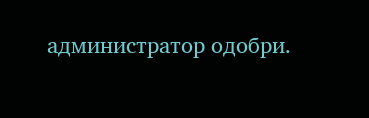администратор одобри.